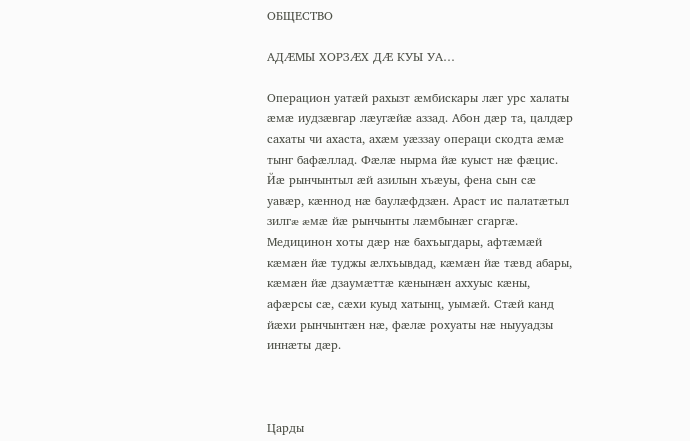ОБЩЕСТВО

АДÆМЫ ХОРЗÆХ ДÆ КУЫ УА…

Операцион уатæй рахызт æмбискары лæг урс халаты æмæ иудзæвгар лæугæйæ аззад. Абон дæр та, цалдæр сахаты чи ахаста, ахæм уæззау операци скодта æмæ тынг бафæллад. Фæлæ нырма йæ куыст нæ фæцис. Йæ рынчынтыл æй азилын хъæуы, фена сын сæ уавæр, кæннод нæ баулæфдзæн. Араст ис палатæтыл зилгæ æмæ йæ рынчынты лæмбынæг сгаргæ. Медицинон хоты дæр нæ бахъыгдары, афтæмæй кæмæн йæ туджы æлхъывдад, кæмæн йæ тæвд абары, кæмæн йæ дзаумæттæ кæнынæн аххуыс кæны, афæрсы сæ, сæхи куыд хатынц, уымæй. Стæй канд йæхи рынчынтæн нæ, фæлæ рохуаты нæ ныууадзы иннæты дæр.



Царды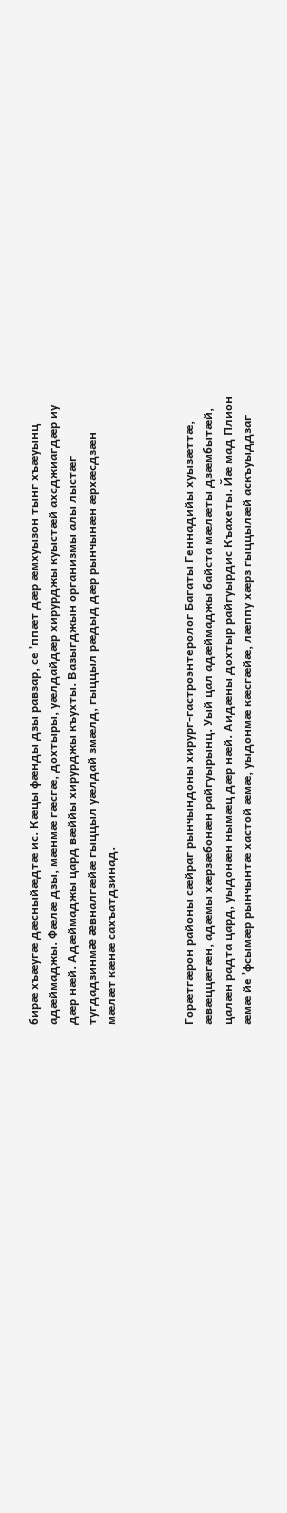бирæ хъæугæ дæсныйæдтæ ис. Кæцы фæнды дзы равзар, се ʼппæт дæр æмхуызон тынг хъæуынц адæймаджы. Фæлæ дзы, мæнмæ гæсгæ, дохтыры, уæлдайдæр хирурджы куыстæй ахсджиагдæр иу дæр нæй. Адæймаджы цард вæййы хирурджы къухты. Вазыгджын организмы алы лыстæг тугдадзинмæ æвналгæйæ гыццыл уæлдай змæлд, гыццыл рæдыд дæр рынчынæн æрхæсдзæн мæлæт кæнæ сахъатдзинад.



Горæтгæрон районы сæйраг рынчындоны хирург-гастроэнтеролог Багаты Геннадийы хуызæттæ, æвæццæгæн, адæмы хæрзæбонæн райгуырынц. Уый цал адæймаджы байста мæлæты дзæмбытæй, цалæн радта цард, уыдонæн нымæц дæр нæй. Aидæны дохтыр райгуырдис Къахеты. Йæ мад Плион æмæ йе ʼфсымæр рынчынтæ хастой æмæ, уыдонмæ кæсгæйæ, лæппу хæрз гыццылæй аскъуыддзаг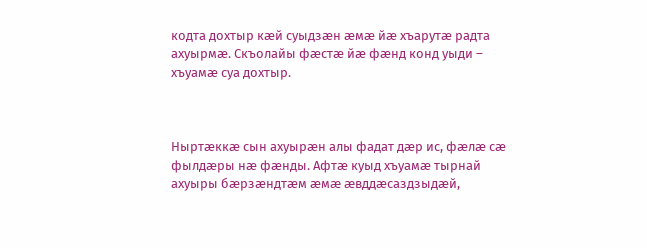кодта дохтыр кæй суыдзæн æмæ йæ хъарутæ радта ахуырмæ. Скъолайы фæстæ йæ фæнд конд уыди – хъуамæ суа дохтыр.



Ныртæккæ сын ахуырæн алы фадат дæр ис, фæлæ сæ фылдæры нæ фæнды. Афтæ куыд хъуамæ тырнай ахуыры бæрзæндтæм æмæ æвддæсаздзыдæй,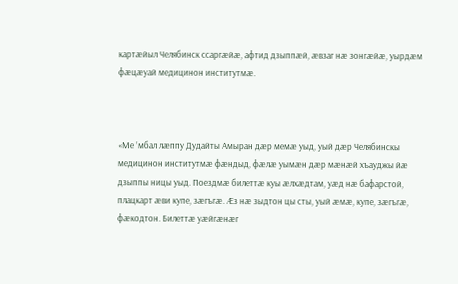картæйыл Челябинск ссаргæйæ, афтид дзыппæй, æвзаг нæ зонгæйæ, уырдæм фæцæуай медицинон институтмæ.



«Ме ʼмбал лæппу Дудайты Амыран дæр мемæ уыд, уый дæр Челябинскы медицинон институтмæ фæндыд, фæлæ уымæн дæр мæнæй хъауджы йæ дзыппы ницы уыд. Поездмæ билеттæ куы æлхæдтам, уæд нæ бафарстой, плацкарт æви купе, зæгъгæ. Æз нæ зыдтон цы сты, уый æмæ, купе, зæгъгæ, фæкодтон. Билеттæ уæйгæнæг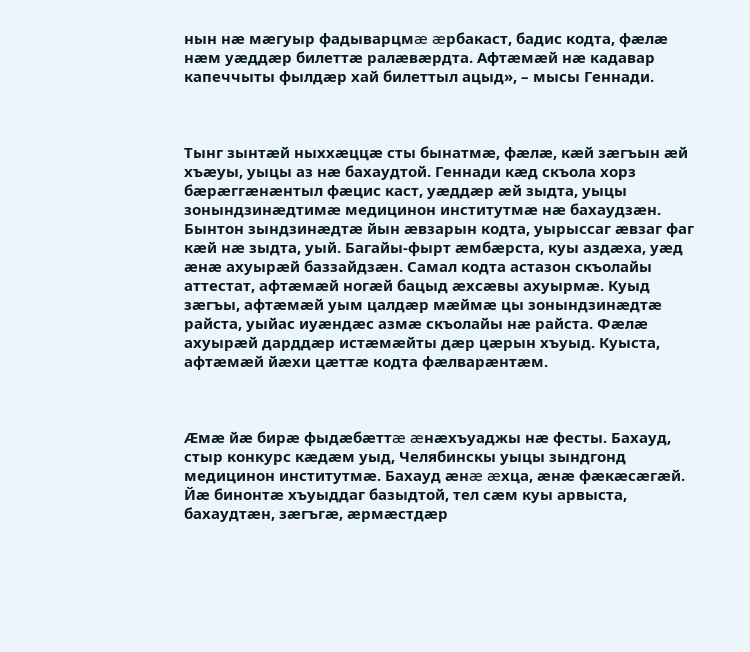нын нæ мæгуыр фадыварцмæ æрбакаст, бадис кодта, фæлæ нæм уæддæр билеттæ ралæвæрдта. Афтæмæй нæ кадавар капеччыты фылдæр хай билеттыл ацыд», – мысы Геннади.



Тынг зынтæй ныххæццæ сты бынатмæ, фæлæ, кæй зæгъын æй хъæуы, уыцы аз нæ бахаудтой. Геннади кæд скъола хорз бæрæггæнæнтыл фæцис каст, уæддæр æй зыдта, уыцы зонындзинæдтимæ медицинон институтмæ нæ бахаудзæн. Бынтон зындзинæдтæ йын æвзарын кодта, уырыссаг æвзаг фаг кæй нæ зыдта, уый. Багайы-фырт æмбæрста, куы аздæха, уæд æнæ ахуырæй баззайдзæн. Самал кодта астазон скъолайы аттестат, афтæмæй ногæй бацыд æхсæвы ахуырмæ. Куыд зæгъы, афтæмæй уым цалдæр мæймæ цы зонындзинæдтæ райста, уыйас иуæндæс азмæ скъолайы нæ райста. Фæлæ ахуырæй дарддæр истæмæйты дæр цæрын хъуыд. Куыста, афтæмæй йæхи цæттæ кодта фæлварæнтæм.



Æмæ йæ бирæ фыдæбæттæ æнæхъуаджы нæ фесты. Бахауд, стыр конкурс кæдæм уыд, Челябинскы уыцы зындгонд медицинон институтмæ. Бахауд æнæ æхца, æнæ фæкæсæгæй. Йæ бинонтæ хъуыддаг базыдтой, тел сæм куы арвыста, бахаудтæн, зæгъгæ, æрмæстдæр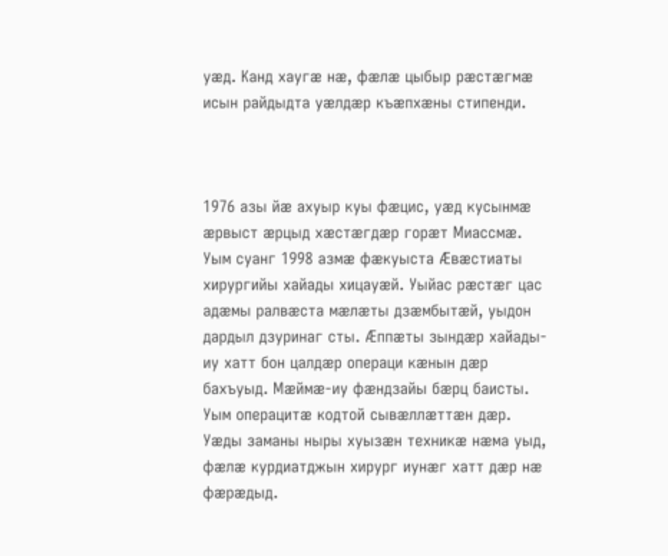уæд. Канд хаугæ нæ, фæлæ цыбыр рæстæгмæ исын райдыдта уæлдæр къæпхæны стипенди.



1976 азы йæ ахуыр куы фæцис, уæд кусынмæ æрвыст æрцыд хæстæгдæр горæт Миассмæ. Уым суанг 1998 азмæ фæкуыста Æвæстиаты хирургийы хайады хицауæй. Уыйас рæстæг цас адæмы ралвæста мæлæты дзæмбытæй, уыдон дардыл дзуринаг сты. Æппæты зындæр хайады-иу хатт бон цалдæр операци кæнын дæр бахъуыд. Мæймæ-иу фæндзайы бæрц баисты. Уым операцитæ кодтой сывæллæттæн дæр. Уæды заманы ныры хуызæн техникæ нæма уыд, фæлæ курдиатджын хирург иунæг хатт дæр нæ фæрæдыд.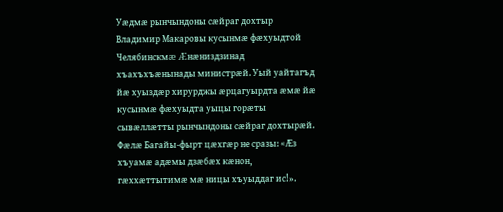Уæдмæ рынчындоны сæйраг дохтыр Владимир Макаровы кусынмæ фæхуыдтой Челябинскмæ Æнæниздзинад хъахъхъæнынады министрæй. Уый уайтагъд йæ хуыздæр хирурджы æрцагуырдта æмæ йæ кусынмæ фæхуыдта уыцы горæты сывæллæтты рынчындоны сæйраг дохтырæй. Фæлæ Багайы-фырт цæхгæр не сразы: «Æз хъуамæ адæмы дзæбæх кæнон, гæххæттытимæ мæ ницы хъуыддаг ис!».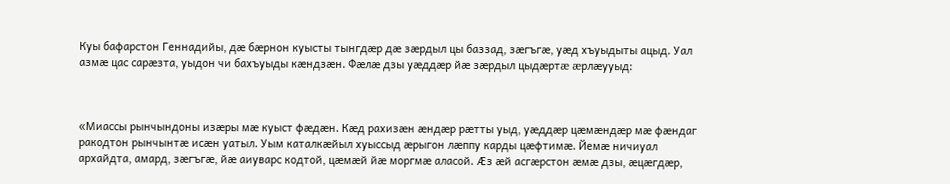Куы бафарстон Геннадийы, дæ бæрнон куысты тынгдæр дæ зæрдыл цы баззад, зæгъгæ, уæд хъуыдыты ацыд. Уал азмæ цас сарæзта, уыдон чи бахъуыды кæндзæн. Фæлæ дзы уæддæр йæ зæрдыл цыдæртæ æрлæууыд:



«Миассы рынчындоны изæры мæ куыст фæдæн. Кæд рахизæн æндæр рæтты уыд, уæддæр цæмæндæр мæ фæндаг ракодтон рынчынтæ исæн уатыл. Уым каталкæйыл хуыссыд æрыгон лæппу карды цæфтимæ. Йемæ ничиуал архайдта, амард, зæгъгæ, йæ аиуварс кодтой, цæмæй йæ моргмæ аласой. Æз æй асгæрстон æмæ дзы, æцæгдæр,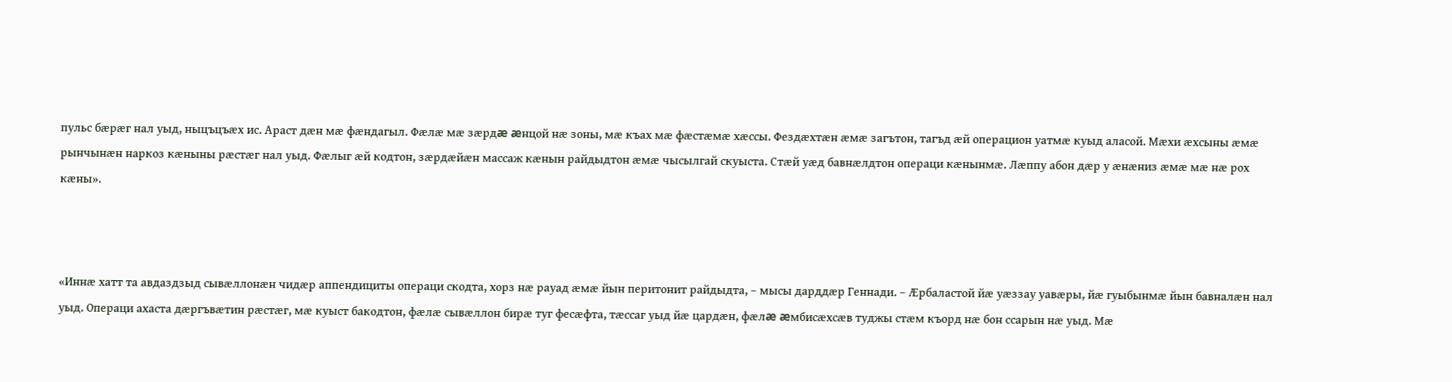пульс бæрæг нал уыд, ныцъцъæх ис. Араст дæн мæ фæндагыл. Фæлæ мæ зæрдæ æнцой нæ зоны, мæ къах мæ фæстæмæ хæссы. Фездæхтæн æмæ загътон, тагъд æй операцион уатмæ куыд аласой. Мæхи æхсыны æмæ рынчынæн наркоз кæныны рæстæг нал уыд. Фæлыг æй кодтон, зæрдæйæн массаж кæнын райдыдтон æмæ чысылгай скуыста. Стæй уæд бавнæлдтон операци кæнынмæ. Лæппу абон дæр у æнæниз æмæ мæ нæ рох кæны».



«Иннæ хатт та авдаздзыд сывæллонæн чидæр аппендициты операци скодта, хорз нæ рауад æмæ йын перитонит райдыдта, – мысы дарддæр Геннади. – Æрбаластой йæ уæззау уавæры, йæ гуыбынмæ йын бавналæн нал уыд. Операци ахаста дæргъвæтин рæстæг, мæ куыст бакодтон, фæлæ сывæллон бирæ туг фесæфта, тæссаг уыд йæ цардæн, фæлæ æмбисæхсæв туджы стæм къорд нæ бон ссарын нæ уыд. Мæ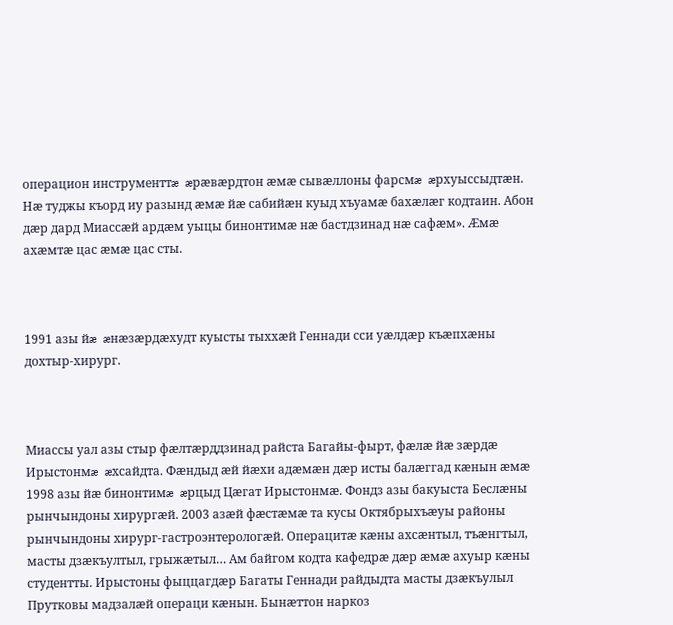операцион инструменттæ æрæвæрдтон æмæ сывæллоны фарсмæ æрхуыссыдтæн. Нæ туджы къорд иу разынд æмæ йæ сабийæн куыд хъуамæ бахæлæг кодтаин. Абон дæр дард Миассæй ардæм уыцы бинонтимæ нæ бастдзинад нæ сафæм». Æмæ ахæмтæ цас æмæ цас сты.



1991 азы йæ æнæзæрдæхудт куысты тыххæй Геннади сси уæлдæр къæпхæны дохтыр-хирург.



Миассы уал азы стыр фæлтæрддзинад райста Багайы-фырт, фæлæ йæ зæрдæ Ирыстонмæ æхсайдта. Фæндыд æй йæхи адæмæн дæр исты балæггад кæнын æмæ 1998 азы йæ бинонтимæ æрцыд Цæгат Ирыстонмæ. Фондз азы бакуыста Беслæны рынчындоны хирургæй. 2003 азæй фæстæмæ та кусы Октябрыхъæуы районы рынчындоны хирург-гастроэнтерологæй. Операцитæ кæны ахсæнтыл, тъæнгтыл, масты дзæкъултыл, грыжæтыл… Ам байгом кодта кафедрæ дæр æмæ ахуыр кæны студентты. Ирыстоны фыццагдæр Багаты Геннади райдыдта масты дзæкъулыл Прутковы мадзалæй операци кæнын. Бынæттон наркоз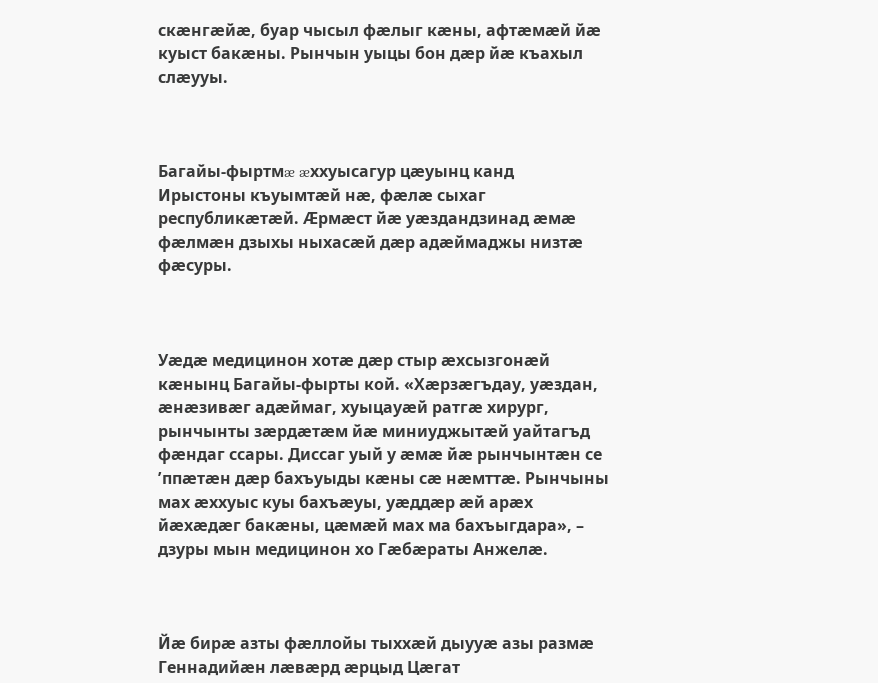скæнгæйæ, буар чысыл фæлыг кæны, афтæмæй йæ куыст бакæны. Рынчын уыцы бон дæр йæ къахыл слæууы.



Багайы-фыртмæ æххуысагур цæуынц канд Ирыстоны къуымтæй нæ, фæлæ сыхаг республикæтæй. Æрмæст йæ уæздандзинад æмæ фæлмæн дзыхы ныхасæй дæр адæймаджы низтæ фæсуры.



Уæдæ медицинон хотæ дæр стыр æхсызгонæй кæнынц Багайы-фырты кой. «Хæрзæгъдау, уæздан, æнæзивæг адæймаг, хуыцауæй ратгæ хирург, рынчынты зæрдæтæм йæ миниуджытæй уайтагъд фæндаг ссары. Диссаг уый у æмæ йæ рынчынтæн се ʼппæтæн дæр бахъуыды кæны сæ нæмттæ. Рынчыны мах æххуыс куы бахъæуы, уæддæр æй арæх йæхæдæг бакæны, цæмæй мах ма бахъыгдара», – дзуры мын медицинон хо Гæбæраты Анжелæ.



Йæ бирæ азты фæллойы тыххæй дыууæ азы размæ Геннадийæн лæвæрд æрцыд Цæгат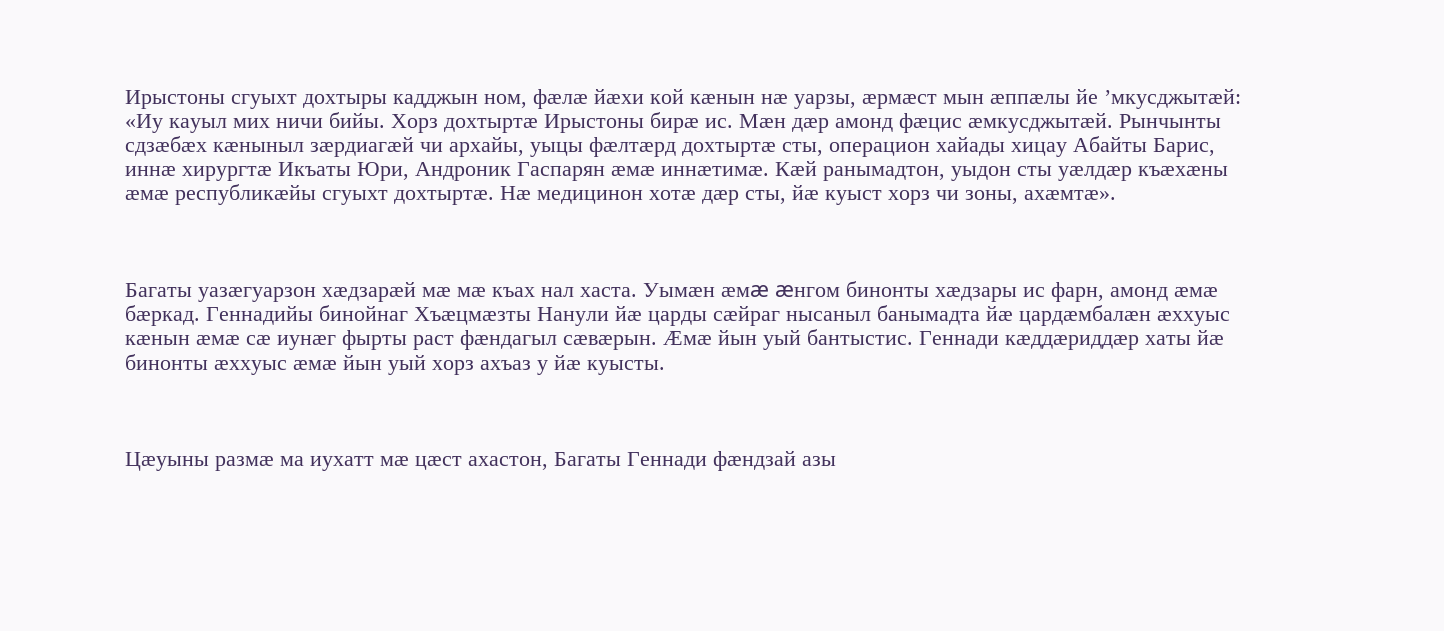Ирыстоны сгуыхт дохтыры кадджын ном, фæлæ йæхи кой кæнын нæ уарзы, æрмæст мын æппæлы йе ʼмкусджытæй: «Иу кауыл мих ничи бийы. Хорз дохтыртæ Ирыстоны бирæ ис. Мæн дæр амонд фæцис æмкусджытæй. Рынчынты сдзæбæх кæныныл зæрдиагæй чи архайы, уыцы фæлтæрд дохтыртæ сты, операцион хайады хицау Абайты Барис, иннæ хирургтæ Икъаты Юри, Андроник Гаспарян æмæ иннæтимæ. Кæй ранымадтон, уыдон сты уæлдæр къæхæны æмæ республикæйы сгуыхт дохтыртæ. Нæ медицинон хотæ дæр сты, йæ куыст хорз чи зоны, ахæмтæ».



Багаты уазæгуарзон хæдзарæй мæ мæ къах нал хаста. Уымæн æмæ æнгом бинонты хæдзары ис фарн, амонд æмæ бæркад. Геннадийы бинойнаг Хъæцмæзты Нанули йæ царды сæйраг нысаныл банымадта йæ цардæмбалæн æххуыс кæнын æмæ сæ иунæг фырты раст фæндагыл сæвæрын. Æмæ йын уый бантыстис. Геннади кæддæриддæр хаты йæ бинонты æххуыс æмæ йын уый хорз ахъаз у йæ куысты.



Цæуыны размæ ма иухатт мæ цæст ахастон, Багаты Геннади фæндзай азы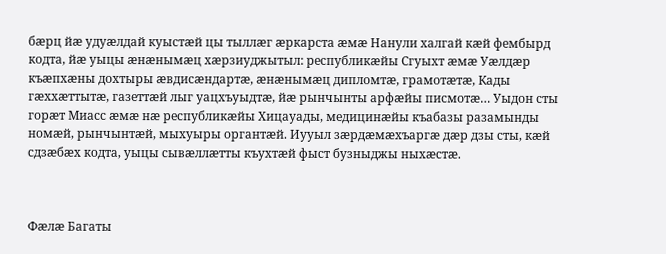бæрц йæ удуæлдай куыстæй цы тыллæг æркарста æмæ Нанули халгай кæй фембырд кодта, йæ уыцы æнæнымæц хæрзиуджытыл: республикæйы Сгуыхт æмæ Уæлдæр къæпхæны дохтыры æвдисæндартæ, æнæнымæц дипломтæ, грамотæтæ, Кады гæххæттытæ, газеттæй лыг уацхъуыдтæ, йæ рынчынты арфæйы писмотæ… Уыдон сты горæт Миасс æмæ нæ республикæйы Хицауады, медицинæйы къабазы разамынды номæй, рынчынтæй, мыхуыры органтæй. Иууыл зæрдæмæхъаргæ дæр дзы сты, кæй сдзæбæх кодта, уыцы сывæллæтты къухтæй фыст бузныджы ныхæстæ.



Фæлæ Багаты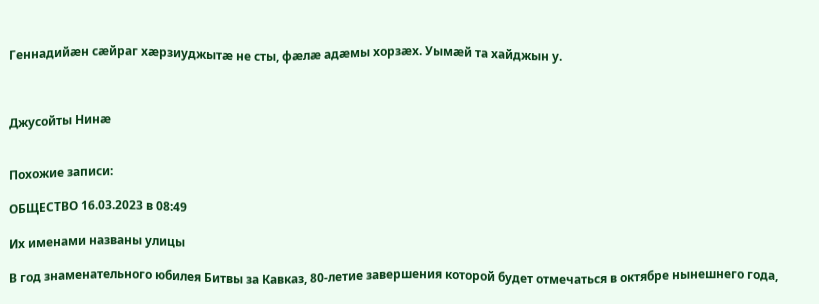Геннадийæн сæйраг хæрзиуджытæ не сты, фæлæ адæмы хорзæх. Уымæй та хайджын у.



Джусойты Нинæ


Похожие записи:

ОБЩЕСТВО 16.03.2023 в 08:49

Их именами названы улицы

В год знаменательного юбилея Битвы за Кавказ, 80-летие завершения которой будет отмечаться в октябре нынешнего года,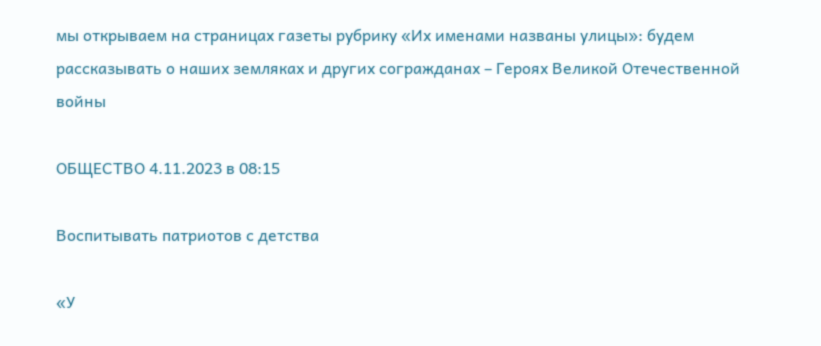мы открываем на страницах газеты рубрику «Их именами названы улицы»: будем рассказывать о наших земляках и других согражданах – Героях Великой Отечественной войны

ОБЩЕСТВО 4.11.2023 в 08:15

Воспитывать патриотов с детства

«У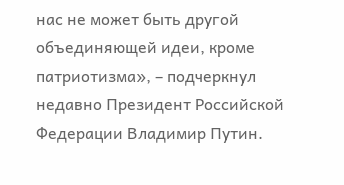нас не может быть другой объединяющей идеи, кроме патриотизма», – подчеркнул недавно Президент Российской Федерации Владимир Путин.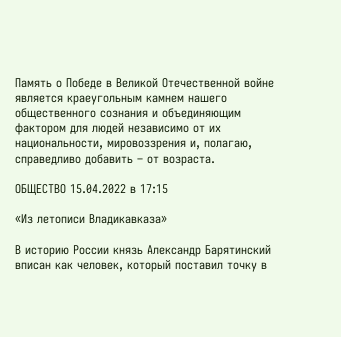Память о Победе в Великой Отечественной войне является краеугольным камнем нашего общественного сознания и объединяющим фактором для людей независимо от их национальности, мировоззрения и, полагаю, справедливо добавить – от возраста.

ОБЩЕСТВО 15.04.2022 в 17:15

«Из летописи Владикавказа»

В историю России князь Александр Барятинский вписан как человек, который поставил точку в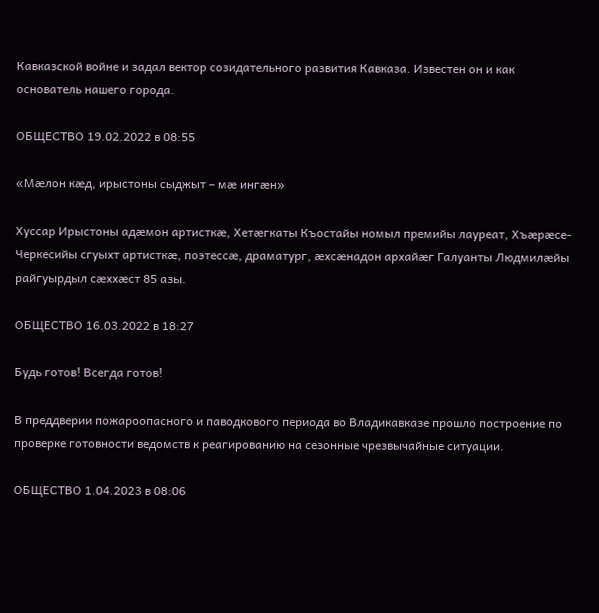Кавказской войне и задал вектор созидательного развития Кавказа. Известен он и как основатель нашего города.

ОБЩЕСТВО 19.02.2022 в 08:55

«Мæлон кæд, ирыстоны сыджыт – мæ ингæн»

Хуссар Ирыстоны адæмон артисткæ, Хетæгкаты Къостайы номыл премийы лауреат, Хъæрæсе-Черкесийы сгуыхт артисткæ, поэтессæ, драматург, æхсæнадон архайæг Галуанты Людмилæйы райгуырдыл сæххæст 85 азы.

ОБЩЕСТВО 16.03.2022 в 18:27

Будь готов! Всегда готов!

В преддверии пожароопасного и паводкового периода во Владикавказе прошло построение по проверке готовности ведомств к реагированию на сезонные чрезвычайные ситуации.

ОБЩЕСТВО 1.04.2023 в 08:06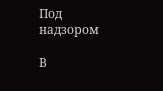Под надзором

В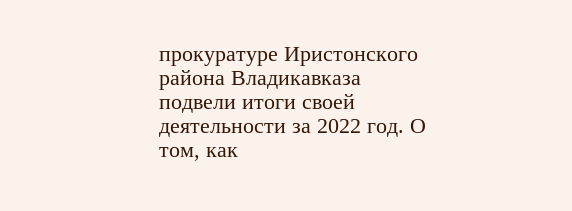прокуратуре Иристонского района Владикавказа подвели итоги своей деятельности за 2022 год. О том, как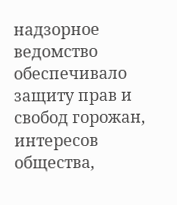надзорное ведомство обеспечивало защиту прав и свобод горожан, интересов общества,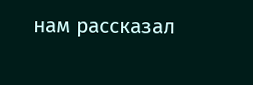нам рассказал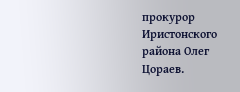прокурор Иристонского района Олег Цораев.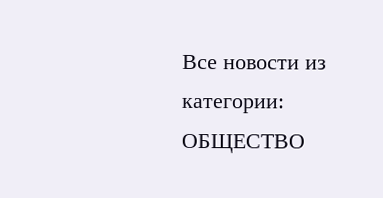Все новости из категории: ОБЩЕСТВО